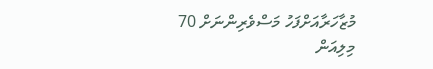މުޒާހަރާއަށްފަހު މަސްވެރިންނަށް 70 މިލިއަން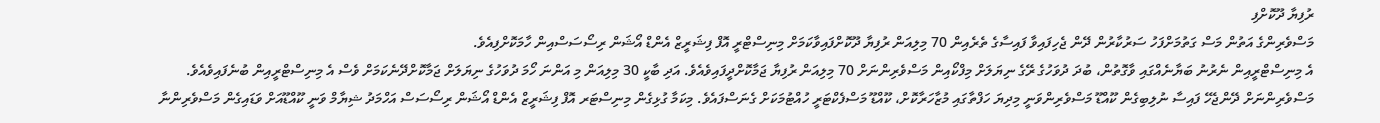ރުފިޔާ ދޫކޮށްފި
މަސްވެރިންގެ އަތުން މަސް ގަތުމަށްފަހު ސަރުކާރުން ދޭން ޖެހިފައިވާ ފައިސާގެ ތެރެއިން 70 މިލިއަން ރުފިޔާ ދޫކޮށްފައިވާކަމަށް މިނިސްޓްރީ އޮފް ފިޝަރީޒް އެންޑް އޯޝަން ރިސޯސަސްއިން ހާމަކޮށްފިއެވެ.
އެ މިނިސްޓްރީއިން ނެރުނު ބަޔާނެއްގައި ވާގޮތުން، ބުދަ ދުވަހުގެ ރޭގެ ނިޔަލަށް މިފްކޯއިން މަސްވެރިންނަށް 70 މިލިއަން ރުފިޔާ ޖަމާކޮށްދީފައިވެއެވެ. އަދި ބާކީ 30 މިލިއަން މި އަންނަ ހޯމަ ދުވަހުގެ ނިޔަލަށް ޖަމާކޮށްދޭނެކަމަށް ވެސް އެ މިނިސްޓްރީއިން ބުނެފައިވެއެވެ.
މަސްވެރިންނަށް ދޭންޖެހޭ ފައިސާ ނުލިބިގެން ކޫއްޑޫ މަސްވެރިންވަނީ މިދިޔަ ހަފްތާގައި މުޒާހަރާކޮށް، ކޫއްޑޫ މަސްފެކްޓަރީ ހުއްޓުމަކަށް ގެނަސްފައެވެ. މިކަމާ ގުޅިގެން މިނިސްޓަރ އޮފް ފިޝަރީޒް އެންޑް އޯޝަން ރިސޯސަސް އަހްމަދު ޝިޔާމް ވަނީ ކޫއްޑޫއަށް ވަޑައިގެން މަސްވެރިންނާ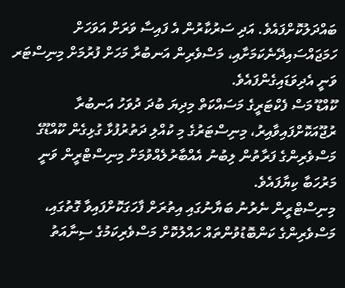ބައްދަލުކޮށްފައެވެ. އަދި ސަރުކާރުން އެ ފައިސާ ވަރަށް އަވަހަށް ހަމަޖައްސައިދޭނެކަމަށާއި، މަސްވެރިން އަނބުރާ މަހަށް ފުރުމަށް މިނިސްޓަރ ވަނީ އެދިވަޑައިގެންފައެވެ.
ކޫއްޑޫ މަސް ފެކްޓަރީގެ މަސައްކަތް މިދިޔަ ބުދަ ދުވަހު އަނބުރާ ރުޖޫއަކޮށްފައިވާއިރު، މިނިސްޓަރުގެ މި ކުއްލި ދަތުރުފުޅާ ގުޅިގެން ކޫއްޑޫގެ މަސްވެރިންގެ ފަރާތުން ލިބުނު އެއްބާރުލެއްވުމަށް މިނިސްޓްރީން ވަނީ މަރުހަބާ ކިޔާފައެވެ.
މިނިސްޓްރީން ނެރުނު ބަޔާނުގައި އިތުރަށް ފާހަގަކޮށްފައިވާ ގޮތުގައި، މަސްވެރިންގެ ކަންބޮޑުވުންތައް ހައްލުކޮށް މަސްވެރިކަމުގެ ސިނާއަތު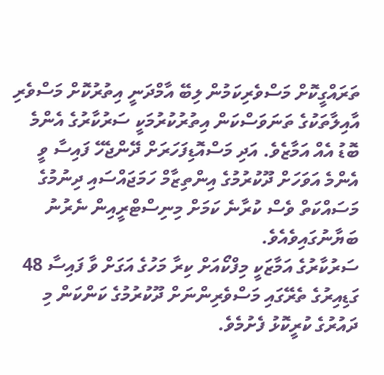ތަރައްގީކޮށް މަސްވެރިކަމުން ލިބޭ އާމްދަނީ އިތުރުކޮށް މަސްވެރި އާއިލާތަކުގެ ތަނަވަސްކަން އިތުރުކުރުމަކީ ސަރުކާރުގެ އެންމެ ބޮޑު އެއް އަމާޒެވެ. އަދި މަސްއޮޑިފަހަރަށް ދޭންޖެހޭ ފައިސާ ވީ އެންމެ އަވަހަށް ދޫކުރުމުގެ އިންތިޒާމް ހަމަޖައްސައި ދިނުމުގެ މަސައްކަތް ވެސް ކުރާނެ ކަމަށް މިނިސްޓްރީއިން ނެރުނު ބަޔާނުގައިވެއެވެ.
ސަރުކާރުގެ އަމާޒަކީ މިފްކޯއަށް ކިރާ މަހުގެ އަގަށް ވާ ފައިސާ 48 ގަޑިއިރުގެ ތެރޭގައި މަސްވެރިންނަށް ދޫކުރުމުގެ ކަންކަން މި ދައުރުގެ ކުރީކޮޅު ފެށުމެވެ.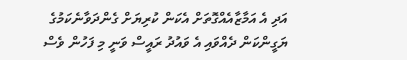އަދި އެ އަމާޒާއެއްގޮތަށް އެކަން ކުރިޔަށް ގެންދަވާނެކަމުގެ ޔަގީންކަން ދެއްވައި އެ ވައުދު ރައީސް ވަނީ މި ފަހުން ވެސް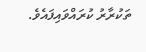ތަކުރާރު ކުރައްވައިފައެވެ.